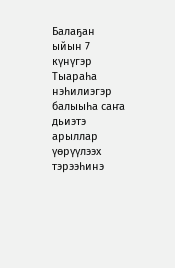Балаҕан ыйын 7 күнүгэр Тыараһа нэһилиэгэр балыыһа саҥа дьиэтэ арыллар үөрүүлээх тэрээһинэ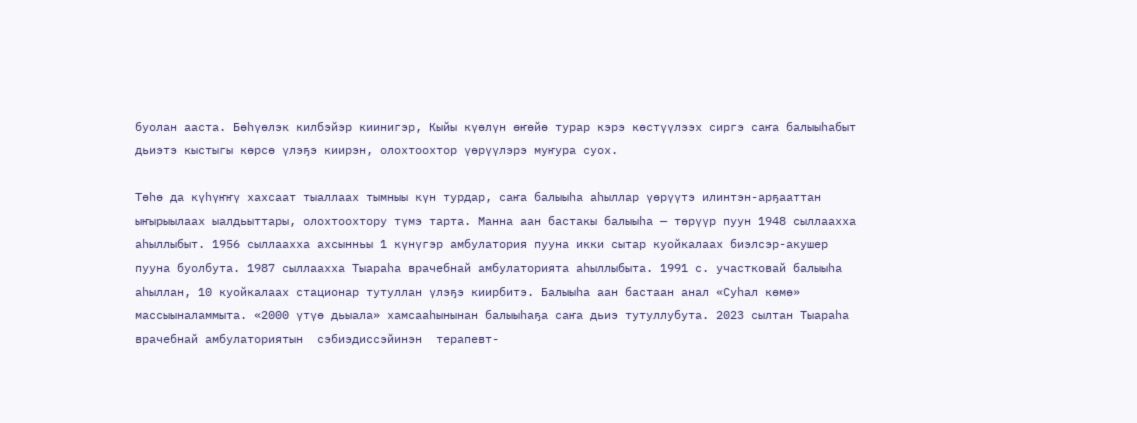буолан ааста. Бөһүөлэк килбэйэр киинигэр, Кыйы күөлүн өҥөйө турар кэрэ көстүүлээх сиргэ саҥа балыыһабыт дьиэтэ кыстыгы көрсө үлэҕэ киирэн, олохтоохтор үөрүүлэрэ муҥура суох.

Төһө да күһүҥҥү хахсаат тыаллаах тымныы күн турдар, саҥа балыыһа аһыллар үөрүүтэ илинтэн-арҕааттан ыҥырыылаах ыалдьыттары, олохтоохтору түмэ тарта. Манна аан бастакы балыыһа — төрүүр пуун 1948 сыллаахха аһыллыбыт. 1956 сыллаахха ахсынньы 1 күнүгэр амбулатория пууна икки сытар куойкалаах биэлсэр-акушер пууна буолбута. 1987 сыллаахха Тыараһа врачебнай амбулаторията аһыллыбыта. 1991 с. участковай балыыһа аһыллан, 10 куойкалаах стационар тутуллан үлэҕэ киирбитэ. Балыыһа аан бастаан анал «Суһал көмө» массыыналаммыта. «2000 үтүө дьыала» хамсааһынынан балыыһаҕа саҥа дьиэ тутуллубута. 2023 сылтан Тыараһа врачебнай амбулаториятын  сэбиэдиссэйинэн  терапевт-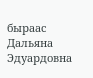быраас Дальяна Эдуардовна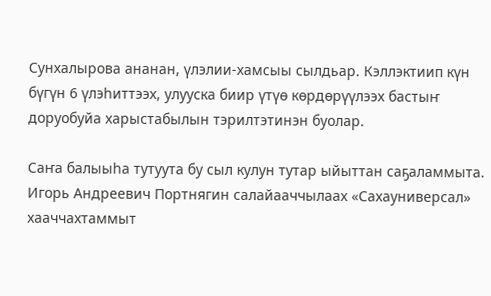Сунхалырова ананан, үлэлии-хамсыы сылдьар. Кэллэктиип күн бүгүн 6 үлэһиттээх, улууска биир үтүө көрдөрүүлээх бастыҥ доруобуйа харыстабылын тэрилтэтинэн буолар.

Саҥа балыыһа тутуута бу сыл кулун тутар ыйыттан саҕаламмыта. Игорь Андреевич Портнягин салайааччылаах «Сахауниверсал» хааччахтаммыт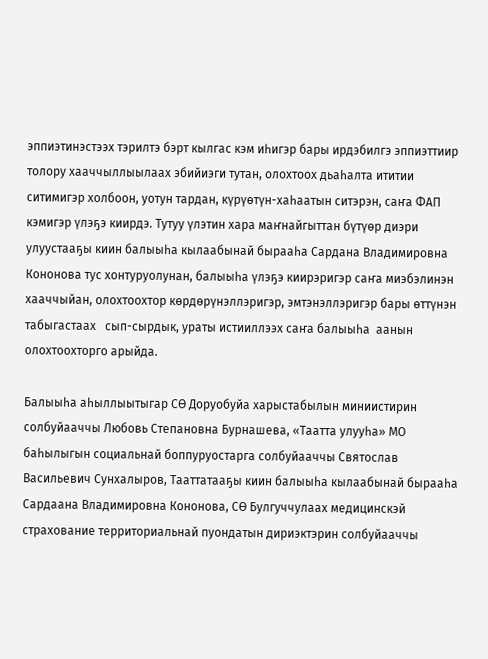эппиэтинэстээх тэрилтэ бэрт кылгас кэм иһигэр бары ирдэбилгэ эппиэттиир толору хааччыллыылаах эбийиэги тутан, олохтоох дьаһалта ититии ситимигэр холбоон, уотун тардан, күрүөтүн-хаһаатын ситэрэн, саҥа ФАП кэмигэр үлэҕэ киирдэ. Тутуу үлэтин хара маҥнайгыттан бүтүөр диэри улуустааҕы киин балыыһа кылаабынай бырааһа Сардана Владимировна Кононова тус хонтуруолунан, балыыһа үлэҕэ киирэригэр саҥа миэбэлинэн хааччыйан, олохтоохтор көрдөрүнэллэригэр, эмтэнэллэригэр бары өттүнэн табыгастаах   сып-сырдык, ураты истииллээх саҥа балыыһа  аанын олохтоохторго арыйда.

Балыыһа аһыллыытыгар СӨ Доруобуйа харыстабылын миниистирин солбуйааччы Любовь Степановна Бурнашева, «Таатта улууһа» МО баһылыгын социальнай боппуруостарга солбуйааччы Святослав Васильевич Сунхалыров, Тааттатааҕы киин балыыһа кылаабынай бырааһа Сардаана Владимировна Кононова, СӨ Булгуччулаах медицинскэй страхование территориальнай пуондатын дириэктэрин солбуйааччы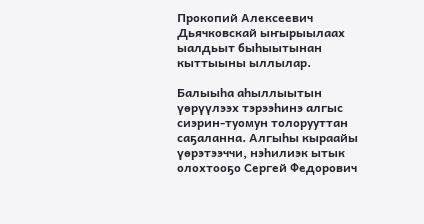Прокопий Алексеевич Дьячковскай ыҥырыылаах ыалдьыт быһыытынан кыттыыны ыллылар.

Балыыһа аһыллыытын үөрүүлээх тэрээһинэ алгыс сиэрин-туомун толорууттан саҕаланна. Алгыһы кыраайы үөрэтээччи, нэһилиэк ытык олохтооҕо Сергей Федорович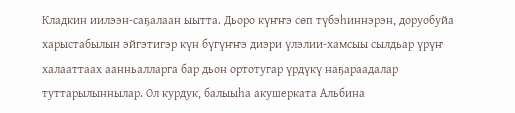Кладкин иилээн-саҕалаан ыытта. Дьоро күҥҥэ сөп түбэһиннэрэн, доруобуйа харыстабылын эйгэтигэр күн бүгүҥҥэ диэри үлэлии-хамсыы сылдьар үрүҥ халааттаах аанньалларга бар дьон ортотугар үрдүкү наҕараадалар туттарылыннылар. Ол курдук, балыыһа акушерката Альбина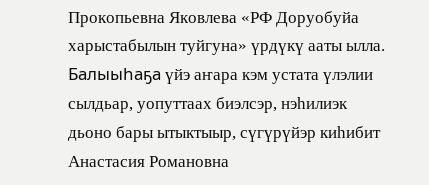Прокопьевна Яковлева «РФ Доруобуйа харыстабылын туйгуна» үрдүкү ааты ылла. Балыыһаҕа үйэ аҥара кэм устата үлэлии сылдьар, уопуттаах биэлсэр, нэһилиэк дьоно бары ытыктыыр, сүгүрүйэр киһибит  Анастасия Романовна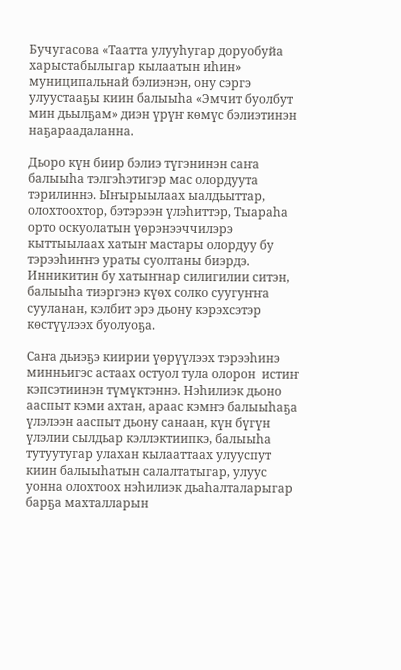Бучугасова «Таатта улууһугар доруобуйа харыстабылыгар кылаатын иһин» муниципальнай бэлиэнэн, ону сэргэ улуустааҕы киин балыыһа «Эмчит буолбут мин дьылҕам» диэн үрүҥ көмүс бэлиэтинэн наҕараадаланна.

Дьоро күн биир бэлиэ түгэнинэн саҥа балыыһа тэлгэһэтигэр мас олордуута тэрилиннэ. Ыҥырыылаах ыалдьыттар, олохтоохтор, бэтэрээн үлэһиттэр, Тыараһа орто оскуолатын үөрэнээччилэрэ кыттыылаах хатыҥ мастары олордуу бу тэрээһиҥҥэ ураты суолтаны биэрдэ. Инникитин бу хатыҥнар силигилии ситэн, балыыһа тиэргэнэ күөх солко суугуҥҥа сууланан, кэлбит эрэ дьону кэрэхсэтэр көстүүлээх буолуоҕа.

Саҥа дьиэҕэ киирии үөрүүлээх тэрээһинэ минньигэс астаах остуол тула олорон  истиҥ кэпсэтиинэн түмүктэннэ. Нэһилиэк дьоно ааспыт кэми ахтан, араас кэмҥэ балыыһаҕа үлэлээн ааспыт дьону санаан, күн бүгүн үлэлии сылдьар кэллэктиипкэ, балыыһа тутуутугар улахан кылааттаах улууспут киин балыыһатын салалтатыгар, улуус уонна олохтоох нэһилиэк дьаһалталарыгар барҕа махталларын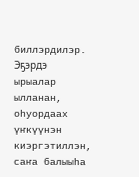биллэрдилэр. Эҕэрдэ ырыалар ылланан, оһуордаах үҥкүүнэн киэргэтиллэн, саҥа балыыһа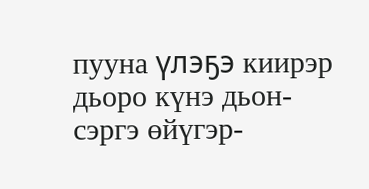пууна үлэҕэ киирэр дьоро күнэ дьон-сэргэ өйүгэр-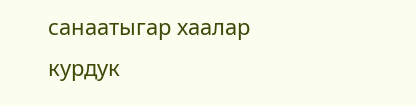санаатыгар хаалар курдук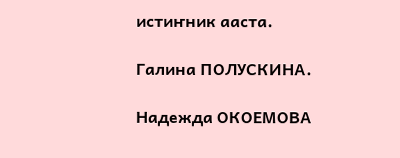истиҥник ааста.

Галина ПОЛУСКИНА.

Надежда ОКОЕМОВА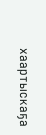хаартыскаҕа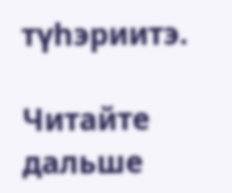түһэриитэ.

Читайте дальше